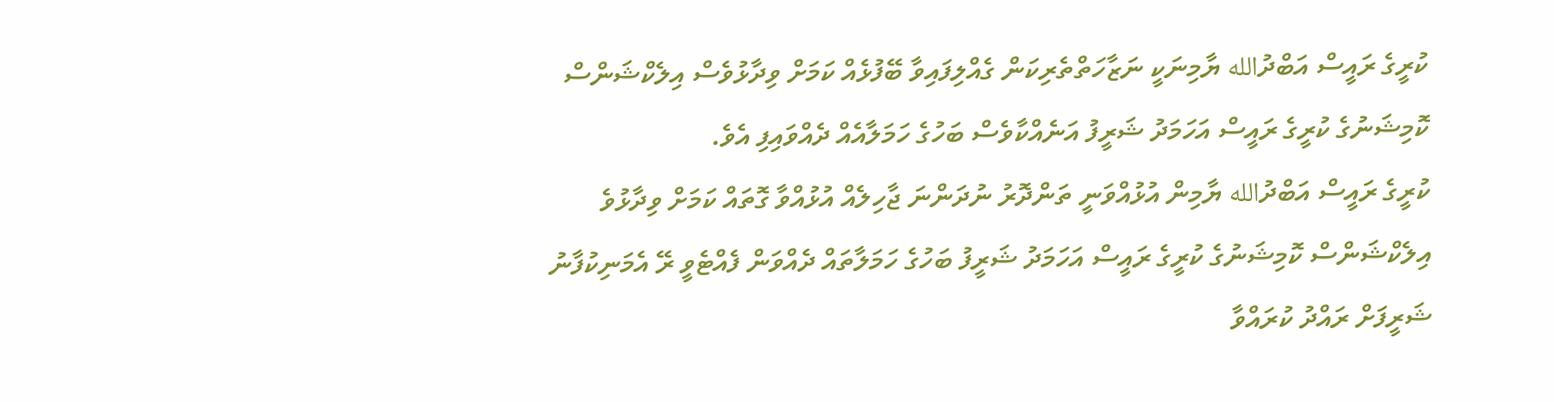ކުރީގެ ރައީސް އަބްދުالله ޔާމިނަކީ ނަޒާހަތްތެރިކަން ގެއްލިފައިވާ ބޭފުޅެއް ކަމަށް ވިދާޅުވެސް އިލެކްޝަންސް ކޮމިޝަނުގެ ކުރީގެ ރައީސް އަހަމަދު ޝަރީފު އަނެއްކާވެސް ބަހުގެ ހަމަލާއެއް ދެއްވައިފި އެވެ.
ކުރީގެ ރައީސް އަބްދުالله ޔާމިން އުޅުއްވަނީ ތަންދޮރު ނުދަންނަ ޖާހިލެއް އުޅުއްވާ ގޮތައް ކަމަށް ވިދާޅުވެ އިލެކްޝަންސް ކޮމިޝަނުގެ ކުރީގެ ރައީސް އަހަމަދު ޝަރީފު ބަހުގެ ހަމަލާތައް ދެއްވަން ފެއްޓެވީ ރޭ އެމަނިކުފާނު ޝަރީފަށް ރައްދު ކުރައްވާ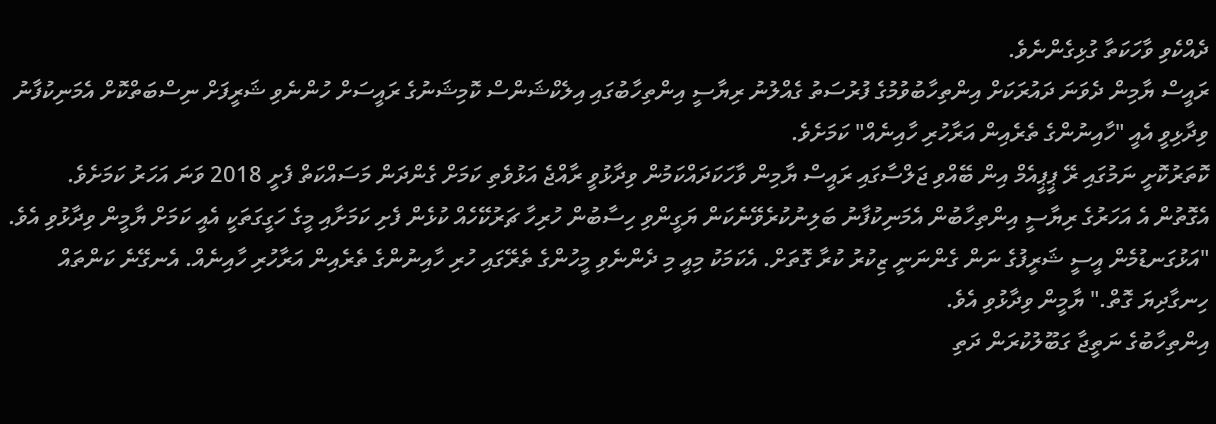ދެއްކެވި ވާހަކަތާ ގުޅިގެންނެވެ.
ރައީސް ޔާމިން ދެވަނަ ދައުރަކަށް އިންތިހާބުވުމުގެ ފުރުސަތު ގެއްލުނު ރިޔާސީ އިންތިހާބުގައި އިލެކްޝަންސް ކޮމިޝަނުގެ ރައީސަށް ހުންނެވި ޝަރީފަށް ނިސްބަތްކޮށް އެމަނިކުފާނު ވިދާޅިވީ އެއީ "ހާއިނުންގެ ތެރެއިން އަރާހުރި ހާއިނެއް" ކަމަށެވެ.
ކޮތަރުކޮށީ ނަމުގައި ރޭ ޕީޕީއެމް އިން ބޭއްވި ޖަލްސާގައި ރައީސް ޔާމިން ވާހަކަދައްކަމުން ވިދާޅުވީ ރާއްޖެ އަޅުވެތި ކަމަށް ގެންދަން މަސައްކަތް ފެށީ 2018 ވަނަ އަހަރު ކަމަށެވެ. އެގޮތުން އެ އަހަރުގެ ރިޔާސީ އިންތިހާބުން އެމަނިކުފާނު ބަލިނުކުރެވޭނެކަން ޔަގީންވި ހިސާބުން ހުރިހާ ޗަރުކޭހެއް ކުޅެން ފެށި ކަމަށާއި މީގެ ހަގީގަތަކީ އެއީ ކަމަށް ޔާމީން ވިދާޅުވި އެވެ.
"އަޅުގަނޑުމެން އީސީ ޝަރީފުގެ ނަން ގެންނަނީ ޒިކުރު ކުރާ ގޮތަށް. އެކަމަކު މިއީ މި ދެންނެވި މީހުންގެ ތެރޭގައި ހުރި ހާއިނުންގެ ތެރެއިން އަރާހުރި ހާއިނެއް. އެނގޭނެ ކަންތައް ހިނގާދިޔަ ގޮތް." ޔާމީން ވިދާޅުވި އެވެ.
އިންތިހާބުގެ ނަތީޖާ ގަބޫލުކުރަން ދަތި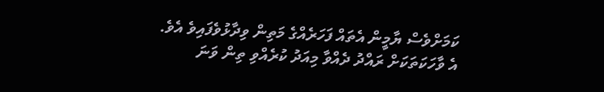ކަމަށްވެސް ޔާމީން އެތައް ފަހަރެއްގެ މަތިން ވިދާޅުވެފައިވެ އެވެ.
އެ ވާހަކަތަކަށް ރައްދު ދެއްވާ މިއަދު ކުރެއްވި ތިން ވަނަ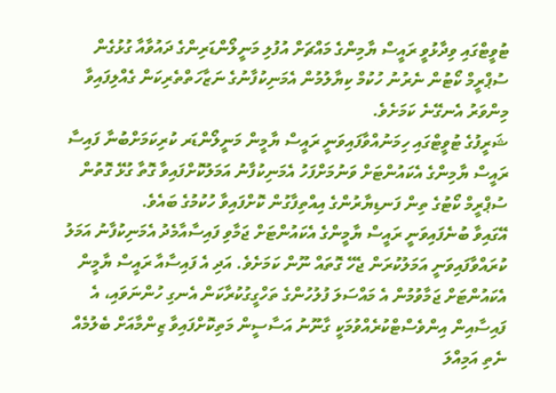ޓުވީޓްގައި ވިދާޅުވީ ރައީސް ޔާމިންގެ މައްޗަށް އުފުލި މަނީލޯންޑަރިންގެ ދައުވާއާ ގުޅުގެން ސުޕްރީމް ކޯޓުން ނެރުނު ހުކުމް ކިޔާލުމުން އެމަނިކުފާނުގެ ނަޒާހަތްތެރިކަން ގެއްލިފައިވާ މިންވަރު އެނގޭނެ ކަމަށެވެ.
ޝަރީފުގެ ޓުވީޓްގައި ހިމަނުއްވާފައިވަނީ ރައީސް ޔާމީން މަނީލޯންޑަރ ކުރިކަމަށްބުނާ ފައިސާ ރައީސް ޔާމިންގެ އެކައުންޓަށް ވަނުމަށްފަހު އެމަނިކުފާނު އަމަލުކޮށްފައިވާ ގޮތާ ގުޅޭ ގޮތުން ސުޕްރީމް ކޯޓުގެ ތިން ފަނޑިޔާރުންގެ އިއްތިފާގުން ކޮށްފައިވާ ހުކުމުގެ ބައެވެ.
އޭގައިވާ ބުނެފައިވަނީ ރައީސް ޔާމީންގެ އެކައުންޓަށް ޖަމާވި ފައިސާއާމެދު އެމަނިކުފާނު އަމަލު ކުރައްވާފައިވަނީ އަމަލުކުރަން ޖެހޭ ގޮތައް ނޫން ކަމަށެވެ. އަދި އެ ފައިސާއާ ރައީސް ޔާމީން އެކައުންޓަށް ޖަމާވުމުން އެ މައްސަލަ ފުލުހުންގެ ތަހްގީގުކުރާކަން އެނގި ހުންނަވައި، އެ ފައިސާއިން އިންވެސްޓްކުރެއްވުމަކީ ގާނޫނު އަސާސީން މަތިކޮށްފައިވާ ޒިންމާއަށް ބެލުމެއް ނެތި އަމިއްލަ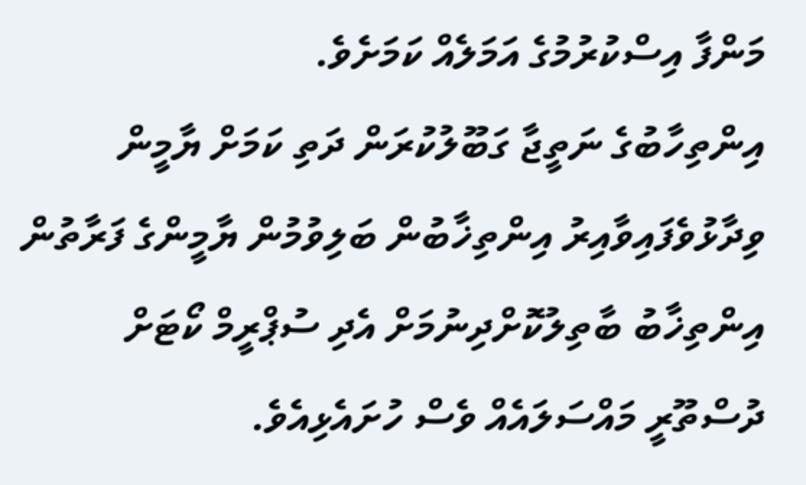މަންފާ އިސްކުރުމުގެ އަމަލެއް ކަމަށެވެ.
އިންތިހާބުގެ ނަތީޖާ ގަބޫލުކުރަން ދަތި ކަމަށް ޔާމީން ވިދާޅުވެފައިވާއިރު އިންތިޚާބުން ބަލިވުމުން ޔާމީންގެ ފަރާތުން އިންތިޚާބު ބާތިލުކޮށްދިނުމަށް އެދި ސުޕްރީމް ކޯޓަށް ދުސްތޫރީ މައްސަލައެއް ވެސް ހުށައެޅިއެވެ.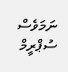ނަމަވެސް ސުޕްރީމް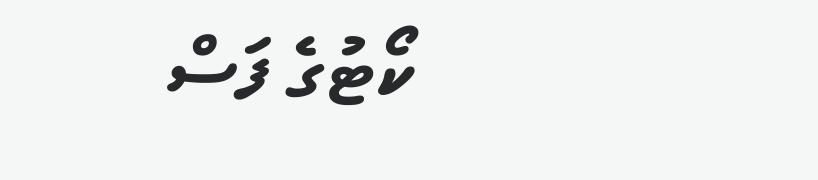ކޯޓުގެ ފަސް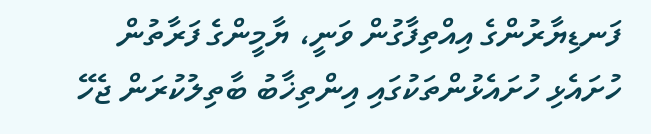ފަނޑިޔާރުންގެ އިއްތިފާގުން ވަނީ، ޔާމީންގެ ފަރާތުން ހުށައެޅި ހުށައެޅުންތަކުގައި އިންތިޚާބު ބާތިލުކުރަން ޖެހޭ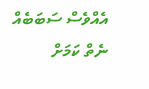އެއްވެސް ސަބަބެއް ނެތް ކަމަށް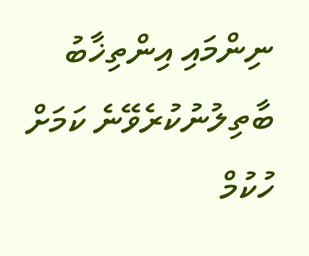ނިންމައި އިންތިޚާބު ބާތިލުނުކުރެވޭނެ ކަމަށް ހުކުމް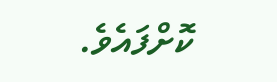ކޮށްފައެވެ.